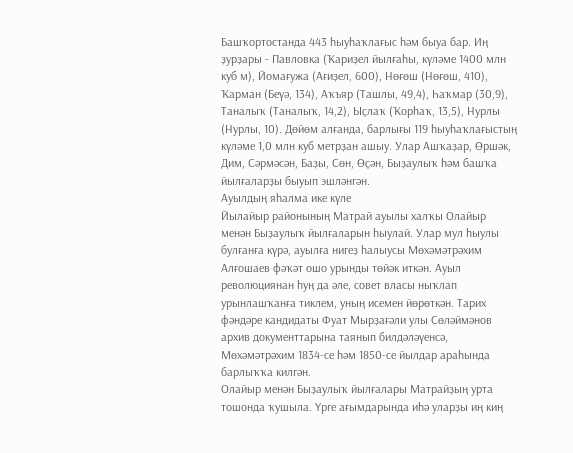Башҡортостанда 443 һыуһаҡлағыс һәм быуа бар. Иң ҙурҙары - Павловка (Ҡариҙел йылғаһы, күләме 1400 млн куб м), Йомағужа (Ағиҙел, 600), Нөғөш (Нөғөш, 410), Ҡарман (Беүә, 134), Аҡъяр (Ташлы, 49,4), Һаҡмар (30,9), Таналыҡ (Таналыҡ, 14,2), Ыҫлаҡ (Ҡорһаҡ, 13,5), Нурлы (Нурлы, 10). Дөйөм алғанда, барлығы 119 һыуһаҡлағыстың күләме 1,0 млн куб метрҙан ашыу. Улар Ашҡаҙар, Өршәк, Дим, Сәрмәсән, Баҙы, Сөн, Өҫән, Быҙаулыҡ һәм башҡа йылғаларҙы быуып эшләнгән.
Ауылдың яһалма ике күле
Йылайыр районының Матрай ауылы халҡы Олайыр менән Быҙаулыҡ йылғаларын һыулай. Улар мул һыулы булғанға күрә, ауылға нигеҙ һалыусы Мөхәмәтрәхим Алғошаев фәҡәт ошо урынды төйәк иткән. Ауыл революциянан һуң да әле, совет власы ныҡлап урынлашҡанға тиклем, уның исемен йөрөткән. Тарих фәндәре кандидаты Фуат Мырҙағәли улы Сөләймәнов архив документтарына таянып билдәләүенсә, Мөхәмәтрәхим 1834-се һәм 1850-се йылдар араһында барлыҡҡа килгән.
Олайыр менән Быҙаулыҡ йылғалары Матрайҙың урта тошонда ҡушыла. Үрге ағымдарында иһә уларҙы иң киң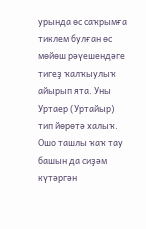урында өс саҡрымға тиклем булған өс мөйөш рәүешендәге тигеҙ ҡалҡыулыҡ айырып ята. Уны Уртаер (Уртайыр) тип йөрөтә халыҡ. Ошо ташлы ҡаҡ тау башын да сиҙәм күтәргән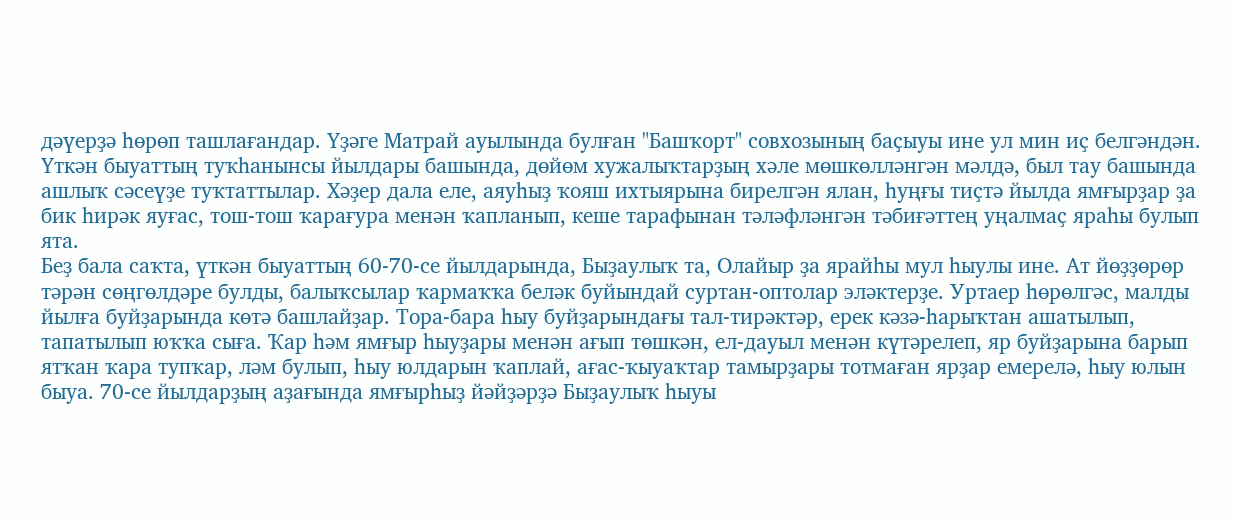дәүерҙә һөрөп ташлағандар. Үҙәге Матрай ауылында булған "Башҡорт" совхозының баҫыуы ине ул мин иҫ белгәндән. Үткән быуаттың туҡһанынсы йылдары башында, дөйөм хужалыҡтарҙың хәле мөшкөлләнгән мәлдә, был тау башында ашлыҡ сәсеүҙе туҡтаттылар. Хәҙер дала еле, аяуһыҙ ҡояш ихтыярына бирелгән ялан, һуңғы тиҫтә йылда ямғырҙар ҙа бик һирәк яуғас, тош-тош ҡарағура менән ҡапланып, кеше тарафынан тәләфләнгән тәбиғәттең уңалмаҫ яраһы булып ята.
Беҙ бала саҡта, үткән быуаттың 60-70-се йылдарында, Быҙаулыҡ та, Олайыр ҙа ярайһы мул һыулы ине. Ат йөҙҙөрөр тәрән сөңгөлдәре булды, балыҡсылар ҡармаҡҡа беләк буйындай суртан-оптолар эләктерҙе. Уртаер һөрөлгәс, малды йылға буйҙарында көтә башлайҙар. Тора-бара һыу буйҙарындағы тал-тирәктәр, ерек кәзә-һарыҡтан ашатылып, тапатылып юҡҡа сыға. Ҡар һәм ямғыр һыуҙары менән ағып төшкән, ел-дауыл менән күтәрелеп, яр буйҙарына барып ятҡан ҡара тупҡар, ләм булып, һыу юлдарын ҡаплай, ағас-ҡыуаҡтар тамырҙары тотмаған ярҙар емерелә, һыу юлын быуа. 70-се йылдарҙың аҙағында ямғырһыҙ йәйҙәрҙә Быҙаулыҡ һыуы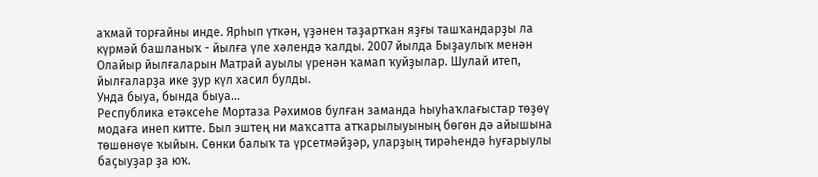аҡмай торғайны инде. Ярһып үткән, үҙәнен таҙартҡан яҙғы ташҡандарҙы ла күрмәй башланыҡ - йылға үле хәлендә ҡалды. 2007 йылда Быҙаулыҡ менән Олайыр йылғаларын Матрай ауылы үренән ҡамап ҡуйҙылар. Шулай итеп, йылғаларҙа ике ҙур күл хасил булды.
Унда быуа, бында быуа...
Республика етәксеһе Мортаза Рәхимов булған заманда һыуһаҡлағыстар төҙөү модаға инеп китте. Был эштең ни маҡсатта атҡарылыуының бөгөн дә айышына төшөнөүе ҡыйын. Сөнки балыҡ та үрсетмәйҙәр, уларҙың тирәһендә һуғарыулы баҫыуҙар ҙа юҡ.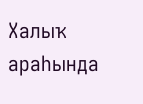Халыҡ араһында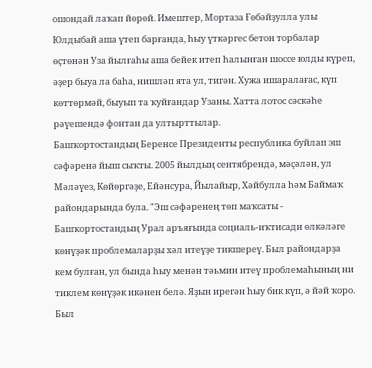ошондай лаҡап йөрөй. Имештер, Мортаза Ғөбәйҙулла улы Юлдыбай аша үтеп барғанда, һыу үткәргес бетон торбалар өҫтөнән Уза йылғаһы аша бейек итеп һалынған шоссе юлды күреп, әҙер быуа ла баһа, нишләп ята ул, тигән. Хужа ишаралағас, күп көттөрмәй, быуып та ҡуйғандар Узаны. Хатта лотос сәскәһе рәүешендә фонтан да ултырттылар.
Башҡортостандың Беренсе Президенты республика буйлап эш сәфәренә йыш сыҡты. 2005 йылдың сентябрендә, мәҫәлән, ул Мәләүез, Көйөргәҙе, Ейәнсура, Йылайыр, Хәйбулла һәм Баймаҡ райондарында була. "Эш сәфәренең төп маҡсаты - Башҡортостандың Урал аръяғында социаль-иҡтисади өлкәләге көнүҙәк проблемаларҙы хәл итеүҙе тикшереү. Был райондарҙа кем булған, ул бында һыу менән тәьмин итеү проблемаһының ни тиклем көнүҙәк икәнен белә. Яҙын ирегән һыу бик күп, ә йәй ҡоро. Был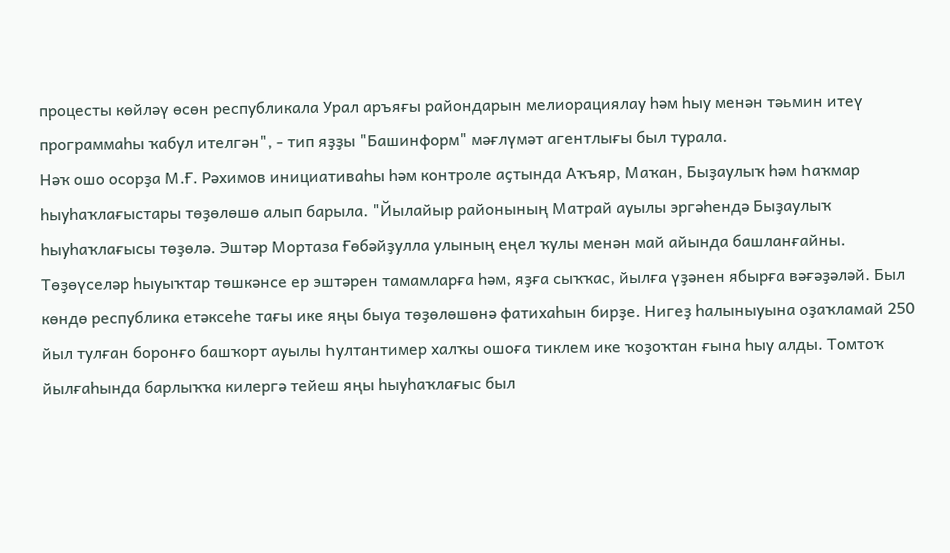процесты көйләү өсөн республикала Урал аръяғы райондарын мелиорациялау һәм һыу менән тәьмин итеү программаһы ҡабул ителгән", - тип яҙҙы "Башинформ" мәғлүмәт агентлығы был турала.
Нәҡ ошо осорҙа М.Ғ. Рәхимов инициативаһы һәм контроле аҫтында Аҡъяр, Маҡан, Быҙаулыҡ һәм Һаҡмар һыуһаҡлағыстары төҙөлөшө алып барыла. "Йылайыр районының Матрай ауылы эргәһендә Быҙаулыҡ һыуһаҡлағысы төҙөлә. Эштәр Мортаза Ғөбәйҙулла улының еңел ҡулы менән май айында башланғайны. Төҙөүселәр һыуыҡтар төшкәнсе ер эштәрен тамамларға һәм, яҙға сыҡҡас, йылға үҙәнен ябырға вәғәҙәләй. Был көндө республика етәксеһе тағы ике яңы быуа төҙөлөшөнә фатихаһын бирҙе. Нигеҙ һалыныуына оҙаҡламай 250 йыл тулған боронғо башҡорт ауылы Һултантимер халҡы ошоға тиклем ике ҡоҙоҡтан ғына һыу алды. Томтоҡ йылғаһында барлыҡҡа килергә тейеш яңы һыуһаҡлағыс был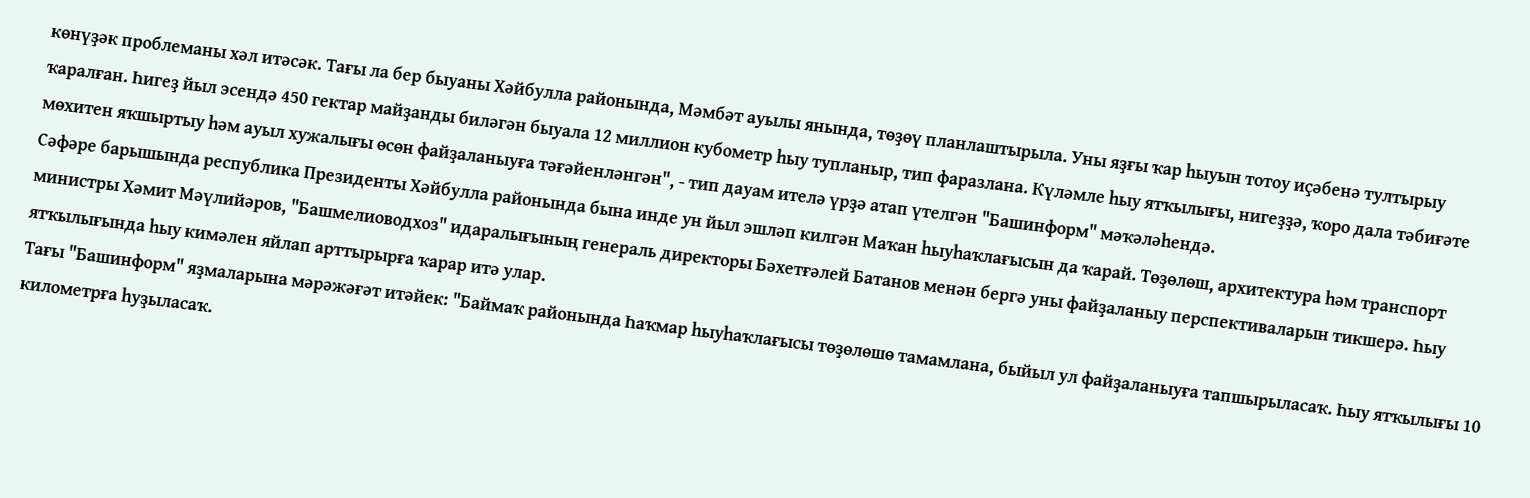көнүҙәк проблеманы хәл итәсәк. Тағы ла бер быуаны Хәйбулла районында, Мәмбәт ауылы янында, төҙөү планлаштырыла. Уны яҙғы ҡар һыуын тотоу иҫәбенә тултырыу ҡаралған. Һигеҙ йыл эсендә 450 гектар майҙанды биләгән быуала 12 миллион кубометр һыу тупланыр, тип фаразлана. Күләмле һыу ятҡылығы, нигеҙҙә, ҡоро дала тәбиғәте мөхитен яҡшыртыу һәм ауыл хужалығы өсөн файҙаланыуға тәғәйенләнгән", - тип дауам ителә үрҙә атап үтелгән "Башинформ" мәҡәләһендә.
Сәфәре барышында республика Президенты Хәйбулла районында бына инде ун йыл эшләп килгән Маҡан һыуһаҡлағысын да ҡарай. Төҙөлөш, архитектура һәм транспорт министры Хәмит Мәүлийәров, "Башмелиоводхоз" идаралығының генераль директоры Бәхетғәлей Батанов менән бергә уны файҙаланыу перспективаларын тикшерә. Һыу ятҡылығында һыу кимәлен яйлап арттырырға ҡарар итә улар.
Тағы "Башинформ" яҙмаларына мәрәжәғәт итәйек: "Баймаҡ районында Һаҡмар һыуһаҡлағысы төҙөлөшө тамамлана, быйыл ул файҙаланыуға тапшырыласаҡ. Һыу ятҡылығы 10 километрға һуҙыласаҡ.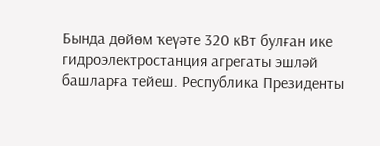Бында дөйөм ҡеүәте 320 кВт булған ике гидроэлектростанция агрегаты эшләй башларға тейеш. Республика Президенты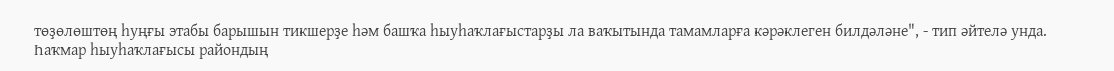төҙөлөштөң һуңғы этабы барышын тикшерҙе һәм башҡа һыуһаҡлағыстарҙы ла ваҡытында тамамларға кәрәклеген билдәләне", - тип әйтелә унда.
Һаҡмар һыуһаҡлағысы райондың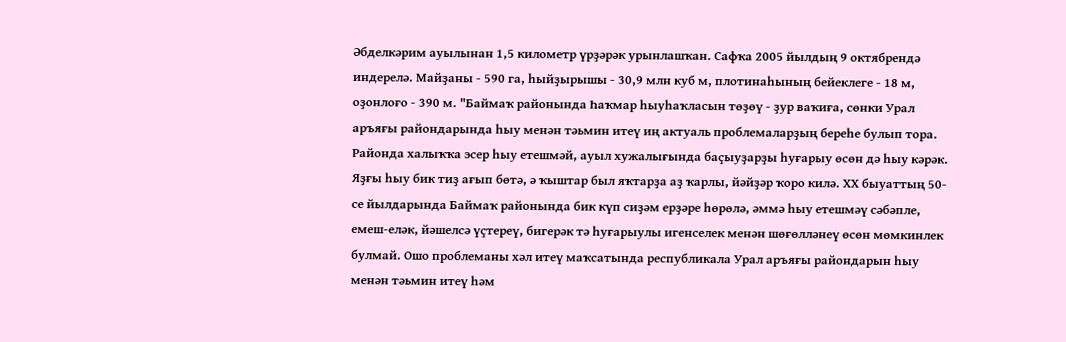Әбделкәрим ауылынан 1,5 километр үрҙәрәк урынлашҡан. Сафҡа 2005 йылдың 9 октябрендә индерелә. Майҙаны - 590 га, һыйҙырышы - 30,9 млн куб м, плотинаһының бейеклеге - 18 м, оҙонлоғо - 390 м. "Баймаҡ районында Һаҡмар һыуһаҡласын төҙөү - ҙур ваҡиға, сөнки Урал аръяғы райондарында һыу менән тәьмин итеү иң актуаль проблемаларҙың береһе булып тора. Районда халыҡҡа эсер һыу етешмәй, ауыл хужалығында баҫыуҙарҙы һуғарыу өсөн дә һыу кәрәк. Яҙғы һыу бик тиҙ ағып бөтә, ә ҡыштар был яҡтарҙа аҙ ҡарлы, йәйҙәр ҡоро килә. ХХ быуаттың 50-се йылдарында Баймаҡ районында бик күп сиҙәм ерҙәре һөрөлә, әммә һыу етешмәү сәбәпле, емеш-еләк, йәшелсә үҫтереү, бигерәк тә һуғарыулы игенселек менән шөғөлләнеү өсөн мөмкинлек булмай. Ошо проблеманы хәл итеү маҡсатында республикала Урал аръяғы райондарын һыу менән тәьмин итеү һәм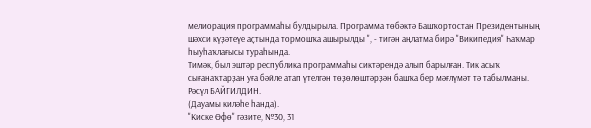мелиорация программаһы булдырыла. Программа төбәктә Башҡортостан Президентының шәхси күҙәтеүе аҫтында тормошҡа ашырылды ", - тигән аңлатма бирә "Википедия" Һаҡмар һыуһаҡлағысы тураһында.
Тимәк, был эштәр республика программаһы сиктәрендә алып барылған. Тик асыҡ сығанаҡтарҙан уға бәйле атап үтелгән төҙөлөштәрҙән башҡа бер мәғлүмәт тә табылманы.
Рәсүл БАЙГИЛДИН.
(Дауамы киләһе һанда).
"Киске Өфө" гәзите, №30, 31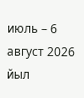июль – 6 август 2026 йыл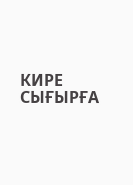КИРЕ СЫҒЫРҒА